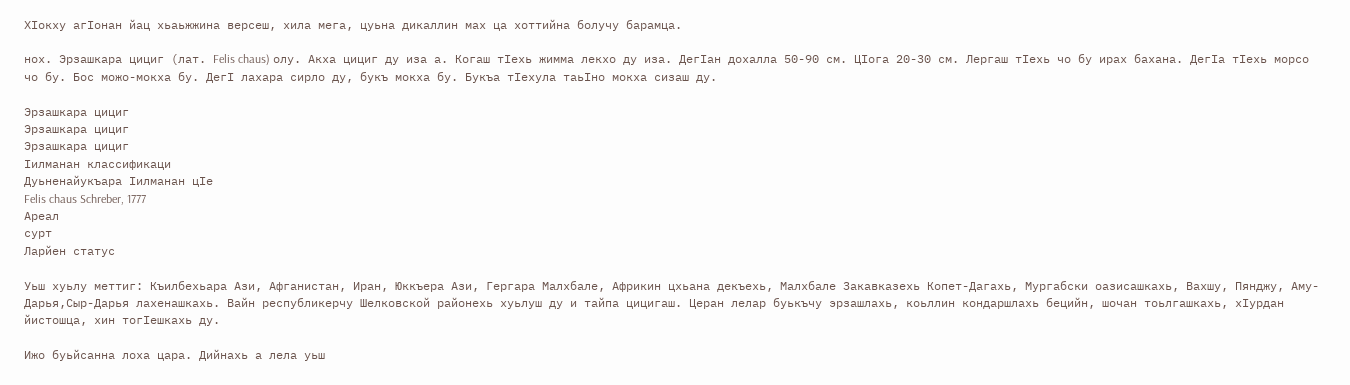ХӀокху агӀонан йац хьаьжжина версеш, хила мега, цуьна дикаллин мах ца хоттийна болучу барамца.

нох. Эрзашкара цициг (лат. Felis chaus) олу. Акха цициг ду иза а. Когаш тӀехь жимма лекхо ду иза. ДегӀан дохалла 50-90 см. ЦӀога 20-30 см. Лергаш тӀехь чо бу ирах бахана. ДегӀа тӀехь морсо чо бу. Бос можо-мокха бу. ДегӀ лахара сирло ду, букъ мокха бу. Букъа тӀехула таьӀно мокха сизаш ду.

Эрзашкара цициг
Эрзашкара цициг
Эрзашкара цициг
Ӏилманан классификаци
Дуьненайукъара Ӏилманан цӀе
Felis chaus Schreber, 1777
Ареал
сурт
Ларйен статус

Уьш хуьлу меттиг: Къилбехьара Ази, Афганистан, Иран, Юккъера Ази, Гергара Малхбале, Африкин цхьана декъехь, Малхбале Закавказехь Копет-Дагахь, Мургабски оазисашкахь, Вахшу, Пянджу, Аму-Дарья,Сыр-Дарья лахенашкахь. Вайн республикерчу Шелковской районехь хуьлуш ду и тайпа цицигаш. Церан лелар буькъчу эрзашлахь, коьллин кондаршлахь бецийн, шочан тоьлгашкахь, хӀурдан йистошца, хин тогӀешкахь ду.

Ижо буьйсанна лоха цара. Дийнахь а лела уьш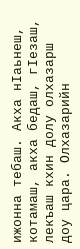ижонна тебаш. Акха нӀаьнеш, котамаш, акха бедаш, гӀезаш, лекъаш кхин долу олхазарш доу цара. Олхазарийн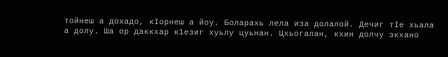тойнеш а дохадо, кӀорнеш а йоу. Боларахь лела иза долалой. Дечиг тӀе хьала а долу. Ша ор даккхар к1езиг хуьлу цуьнан. Цхьогалан, кхин долчу экхано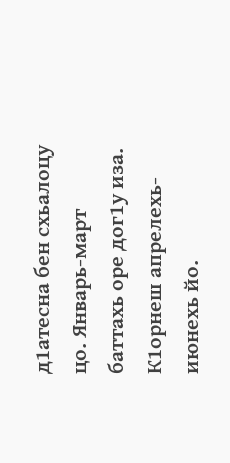д1атесна бен схьалоцу цо. Январь-март баттахь оре дог1у иза. К1орнеш апрелехь-июнехь йо.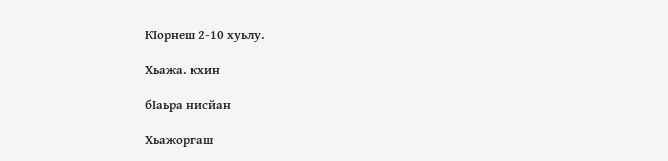КӀорнеш 2-10 хуьлу.

Хьажа. кхин

бӀаьра нисйан

Хьажоргаш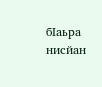бӀаьра нисйан